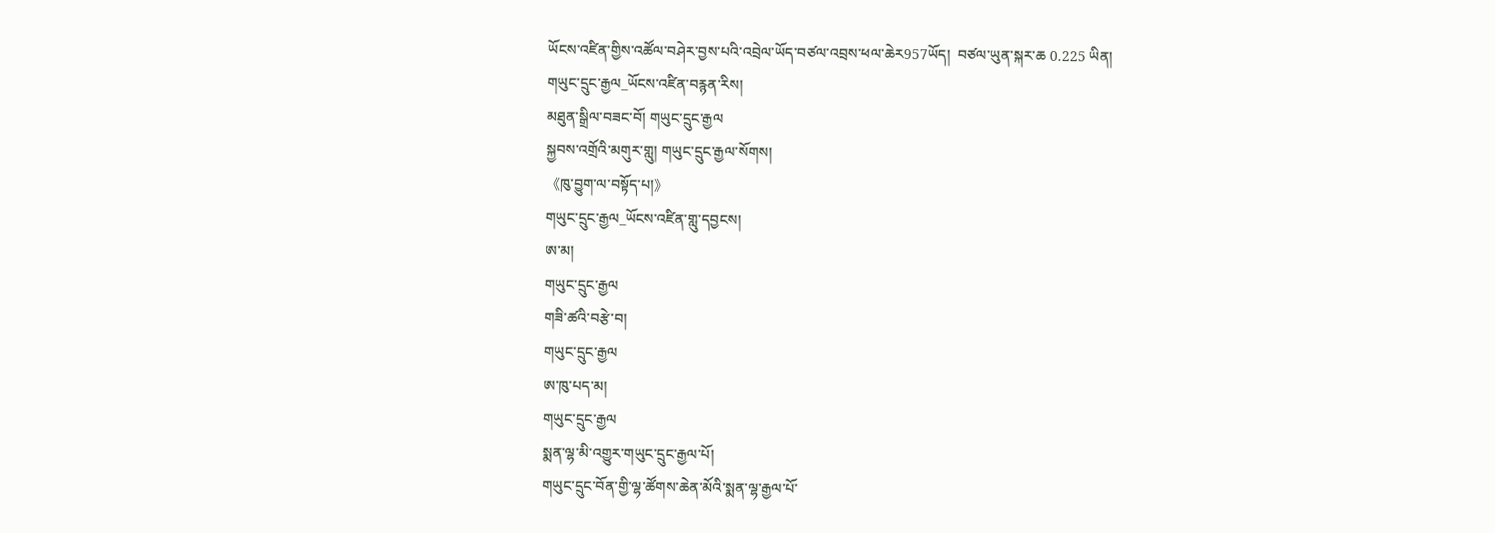ཡོངས་འཛིན་གྱིས་འཚོལ་བཤེར་བྱས་པའི་འབྲེལ་ཡོད་བཙལ་འབྲས་ཕལ་ཆེར957ཡོད།  བཙལ་ཡུན་སྐར་ཆ 0.225 ཡིན།
གཡུང་དྲུང་རྒྱལ_ཡོངས་འཛིན་བརྙན་རིས།
མཐུན་སྒྲིལ་བཟང་བོ། གཡུང་དྲུང་རྒྱལ
སྐྱབས་འགྲོའི་མགུར་གླུ། གཡུང་དྲུང་རྒྱལ་སོགས།
《ཁུ་བྱུག་ལ་བསྟོད་པ།》
གཡུང་དྲུང་རྒྱལ_ཡོངས་འཛིན་གླུ་དབྱངས།
ཨ་མ།
གཡུང་དྲུང་རྒྱལ
གཟི་ཚའི་བརྩེ་བ།
གཡུང་དྲུང་རྒྱལ
ཨ་ཁུ་པད་མ།
གཡུང་དྲུང་རྒྱལ
སྨན་ལྷ་མི་འགྱུར་གཡུང་དྲུང་རྒྱལ་པོ།
གཡུང་དྲུང་བོན་གྱི་ལྷ་ཚོགས་ཆེན་མོའི་སྨན་ལྷ་རྒྱལ་པོ་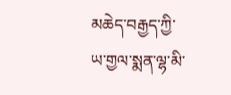མཆེད་བརྒྱད་ཀྱི་ཡ་གྱལ་སྨན་ལྷ་མི་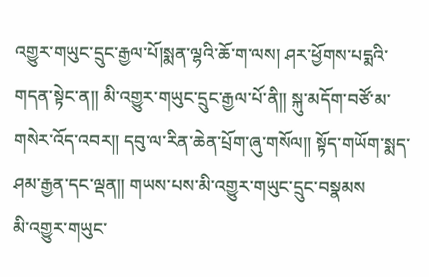འགྱུར་གཡུང་དྲུང་རྒྱལ་པོ།སྨན་ལྷའི་ཆོ་ག་ལས། ཤར་ཕྱོགས་པདྨའི་གདན་སྟེང་ན༎ མི་འགྱུར་གཡུང་དྲུང་རྒྱལ་པོ་ནི༎ སྐུ་མདོག་བཙོ་མ་གསེར་འོད་འབར༎ དབུ་ལ་རིན་ཆེན་པྲོག་ཞུ་གསོལ༎ སྟོད་གཡོག་སྨད་ཤམ་རྒྱན་དང་ལྡན༎ གཡས་པས་མི་འགྱུར་གཡུང་དྲུང་བསྣམས
མི་འགྱུར་གཡུང་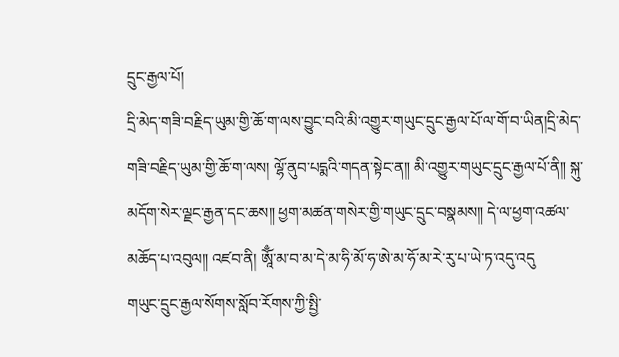དྲུང་རྒྱལ་པོ།
དྲི་མེད་གཟི་བརྗིད་ཡུམ་གྱི་ཆོ་ག་ལས་བྱུང་བའི་མི་འགྱུར་གཡུང་དྲུང་རྒྱལ་པོ་ལ་གོ་བ་ཡིན།དྲི་མེད་གཟི་བརྗིད་ཡུམ་གྱི་ཆོ་ག་ལས། ལྷོ་ནུབ་པདྨའི་གདན་སྟེང་ན༎ མི་འགྱུར་གཡུང་དྲུང་རྒྱལ་པོ་ནི༎ སྐུ་མདོག་སེར་ལྗང་རྒྱན་དང་ཆས༎ ཕྱག་མཚན་གསེར་གྱི་གཡུང་དྲུང་བསྣམས༎ དེ་ལ་ཕྱག་འཚལ་མཆོད་པ་འབུལ༎ འཛབ་ནི། ཨཱོྃ་མ་བ་མ་དེ་མ་ཧི་མོ་ཧ་ཨེ་མ་ཧོ་མ་རེ་རུ་པ་ཡེ་ཏ་འདུ་འདུ
གཡུང་དྲུང་རྒྱལ་སོགས་སློབ་རོགས་ཀྱི་སྤྱི་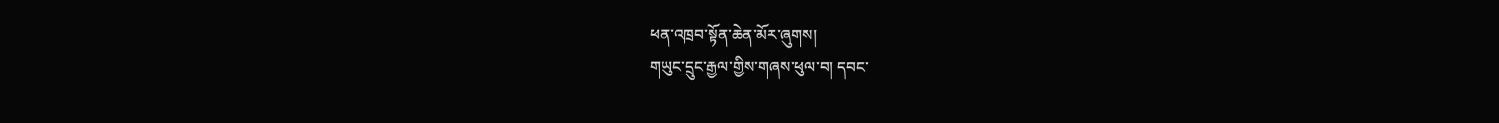ཕན་འཁྲབ་སྟོན་ཆེན་མོར་ཞུགས།
གཡུང་དྲུང་རྒྱལ་གྱིས་གཞས་ཕུལ་བ། དབང་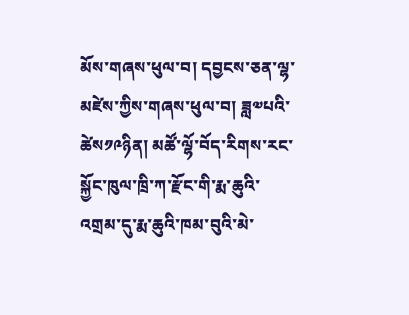མོས་གཞས་ཕུལ་བ། དབྱངས་ཅན་ལྷ་མཛེས་ཀྱིས་གཞས་ཕུལ་བ། ཟླ༧པའི་ཚེས༡༩ཉིན། མཚོ་ལྷོ་བོད་རིགས་རང་སྐྱོང་ཁུལ་ཁྲི་ཀ་རྫོང་གི་རྨ་ཆུའི་འགྲམ་དུ་རྨ་ཆུའི་ཁམ་བུའི་མེ་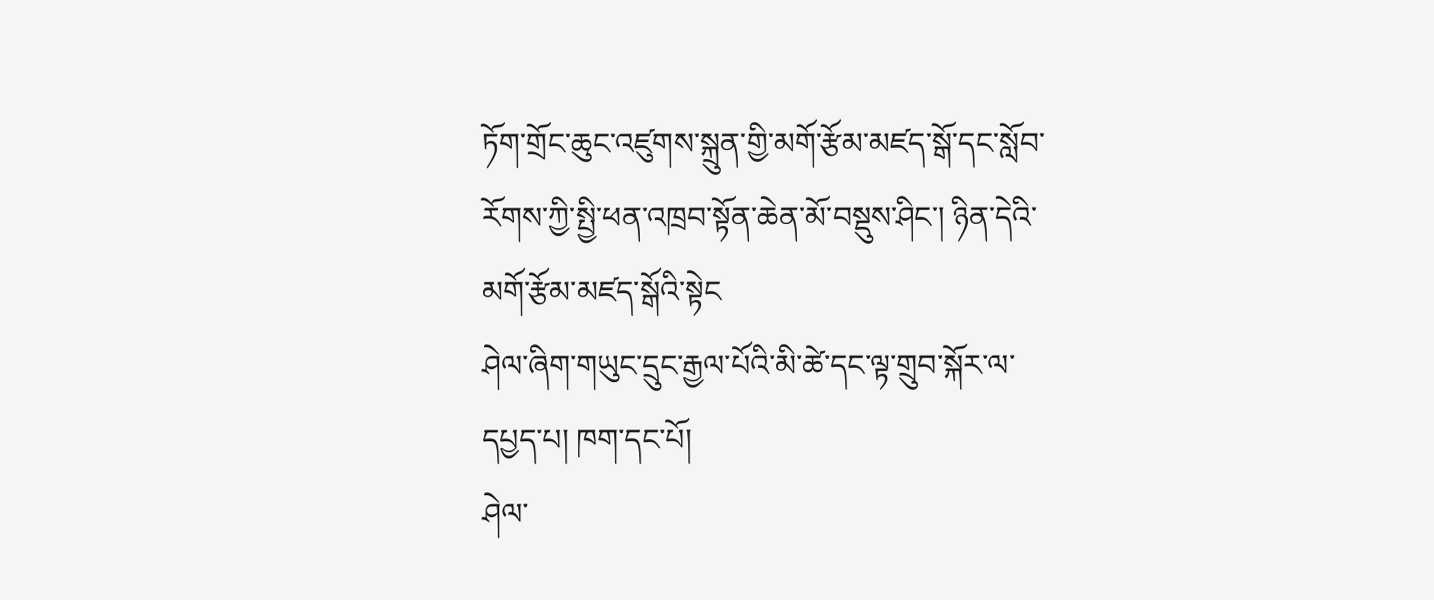ཏོག་གྲོང་ཆུང་འཛུགས་སྐྲུན་གྱི་མགོ་རྩོམ་མཛད་སྒོ་དང་སློབ་རོགས་ཀྱི་སྤྱི་ཕན་འཁྲབ་སྟོན་ཆེན་མོ་བསྡུས་ཤིང་། ཉིན་དེའི་མགོ་རྩོམ་མཛད་སྒོའི་སྟེང
ཤེལ་ཞིག་གཡུང་དྲུང་རྒྱལ་པོའི་མི་ཚེ་དང་ལྟ་གྲུབ་སྐོར་ལ་དཔྱད་པ། ཁག་དང་པོ།
ཤེལ་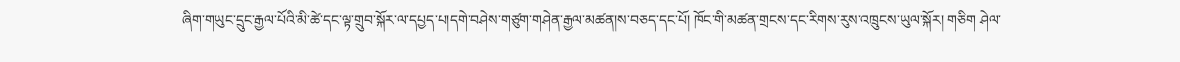ཞིག་གཡུང་དྲུང་རྒྱལ་པོའི་མི་ཚེ་དང་ལྟ་གྲུབ་སྐོར་ལ་དཔྱད་པ།དགེ་བཤེས་གཙུག་གཤེན་རྒྱལ་མཚན།ས་བཅད་དང་པོ། ཁོང་གི་མཚན་གྲངས་དང་རིགས་རུས་འཁྲུངས་ཡུལ་སྐོར། གཅིག ཤེལ་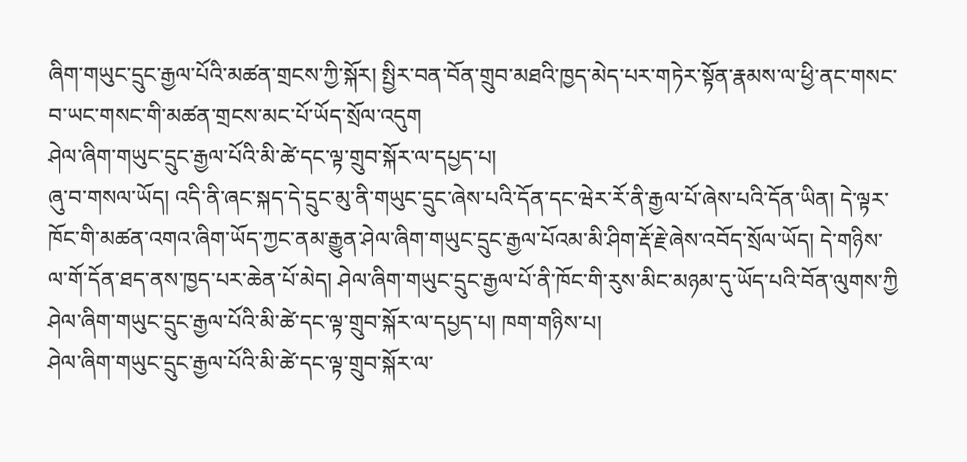ཞིག་གཡུང་དྲུང་རྒྱལ་པོའི་མཚན་གྲངས་ཀྱི་སྐོར། སྤྱིར་བན་བོན་གྲུབ་མཐའི་ཁྱད་མེད་པར་གཏེར་སྟོན་རྣམས་ལ་ཕྱི་ནང་གསང་བ་ཡང་གསང་གི་མཚན་གྲངས་མང་པོ་ཡོད་སྲོལ་འདུག
ཤེལ་ཞིག་གཡུང་དྲུང་རྒྱལ་པོའི་མི་ཚེ་དང་ལྟ་གྲུབ་སྐོར་ལ་དཔྱད་པ།
ཞུ་བ་གསལ་ཡོད། འདི་ནི་ཞང་སྐད་དེ་དྲུང་མུ་ནི་གཡུང་དྲུང་ཞེས་པའི་དོན་དང་ཝེར་རོ་ནི་རྒྱལ་པོ་ཞེས་པའི་དོན་ཡིན། དེ་ལྟར་ཁོང་གི་མཚན་འགའ་ཞིག་ཡོད་ཀྱང་ནམ་རྒྱུན་ཤེལ་ཞིག་གཡུང་དྲུང་རྒྱལ་པོའམ་མི་ཤིག་རྡོ་རྗེ་ཞེས་འབོད་སྲོལ་ཡོད། དེ་གཉིས་ལ་གོ་དོན་ཐད་ནས་ཁྱད་པར་ཆེན་པོ་མེད། ཤེལ་ཞིག་གཡུང་དྲུང་རྒྱལ་པོ་ནི་ཁོང་གི་རུས་མིང་མཉམ་དུ་ཡོད་པའི་བོན་ལུགས་ཀྱི
ཤེལ་ཞིག་གཡུང་དྲུང་རྒྱལ་པོའི་མི་ཚེ་དང་ལྟ་གྲུབ་སྐོར་ལ་དཔྱད་པ། ཁག་གཉིས་པ།
ཤེལ་ཞིག་གཡུང་དྲུང་རྒྱལ་པོའི་མི་ཚེ་དང་ལྟ་གྲུབ་སྐོར་ལ་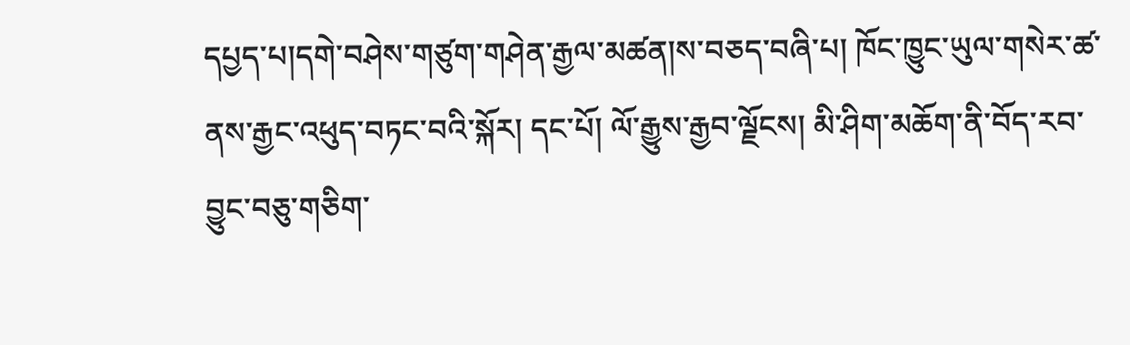དཔྱད་པ།དགེ་བཤེས་གཙུག་གཤེན་རྒྱལ་མཚན།ས་བཅད་བཞི་པ། ཁོང་ཁྱུང་ཡུལ་གསེར་ཚ་ནས་རྒྱང་འཕུད་བཏང་བའི་སྐོར། དང་པོ། ལོ་རྒྱུས་རྒྱབ་ལྗོངས། མི་ཤིག་མཆོག་ནི་བོད་རབ་བྱུང་བཅུ་གཅིག་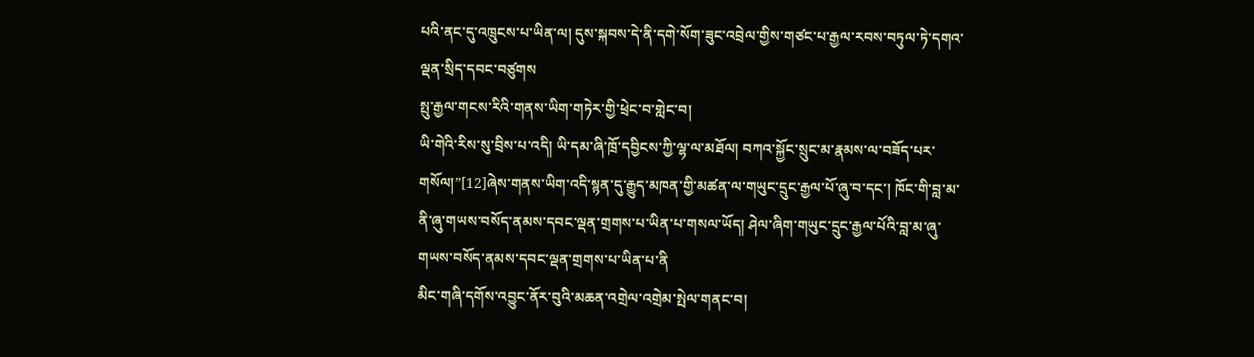པའི་ནང་དུ་འཁྲུངས་པ་ཡིན་ལ། དུས་སྐབས་དེ་ནི་དགེ་སོག་ཟུང་འབྲེལ་གྱིས་གཙང་པ་རྒྱལ་རབས་བཏུལ་ཏེ་དགའ་ལྡན་སྲིད་དབང་བཙུགས
སྤུ་རྒྱལ་གངས་རིའི་གནས་ཡིག་གཏེར་གྱི་ཕྲེང་བ་གླེང་བ།
ཡི་གེའི་རིས་སུ་བྲིས་པ་འདི། ཡི་དམ་ཞི་ཁྲོ་དབྱིངས་ཀྱི་ལྷ་ལ་མཐོལ། བཀའ་སྐྱོང་སྲུང་མ་རྣམས་ལ་བཟོད་པར་གསོལ།”[12]ཞེས་གནས་ཡིག་འདི་སྙན་དུ་རྒྱུད་མཁན་གྱི་མཚན་ལ་གཡུང་དྲུང་རྒྱལ་པོ་ཞུ་བ་དང་། ཁོང་གི་བླ་མ་ནི་ཞུ་གཡས་བསོད་ནམས་དབང་ལྡན་གྲགས་པ་ཡིན་པ་གསལ་ཡོད། ཤེལ་ཞིག་གཡུང་དྲུང་རྒྱལ་པོའི་བླ་མ་ཞུ་གཡས་བསོད་ནམས་དབང་ལྡན་གྲགས་པ་ཡིན་པ་ནི
མིང་གཞི་དགོས་འབྱུང་ནོར་བུའི་མཆན་འགྲེལ་འགྲེམ་སྤེལ་གནང་བ།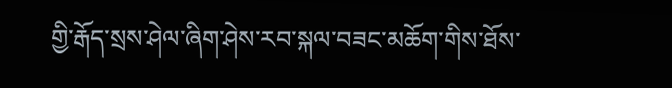གྱི་རྒོད་སྲས་ཤེལ་ཞིག་ཤེས་རབ་སྐལ་བཟང་མཆོག་གིས་ཐོས་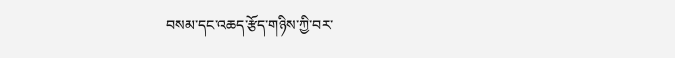བསམ་དང་འཆད་རྩོད་གཉིས་ཀྱི་བར་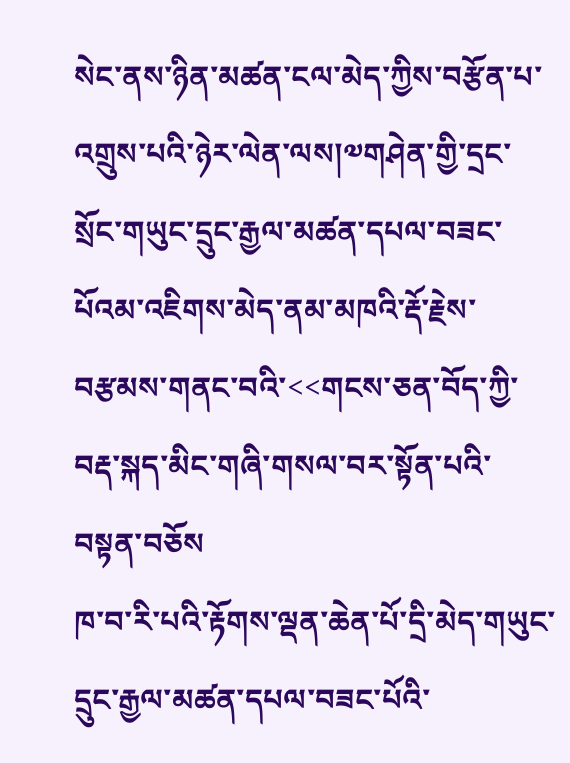སེང་ནས་ཉིན་མཚན་ངལ་མེད་ཀྱིས་བརྩོན་པ་འགྲུས་པའི་ཉེར་ལེན་ལས།༧གཤེན་གྱི་དྲང་སྲོང་གཡུང་དྲུང་རྒྱལ་མཚན་དཔལ་བཟང་པོའམ་འཇིགས་མེད་ནམ་མཁའི་རྡོ་རྗེས་བརྩམས་གནང་བའི་<<གངས་ཅན་བོད་ཀྱི་བརྡ་སྐད་མིང་གཞི་གསལ་བར་སྟོན་པའི་བསྟན་བཅོས
ཁ་བ་རི་པའི་རྟོགས་ལྡན་ཆེན་པོ་དྲི་མེད་གཡུང་དྲུང་རྒྱལ་མཚན་དཔལ་བཟང་པོའི་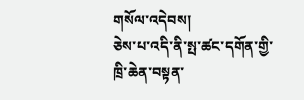གསོལ་འདེབས།
ཅེས་པ་འདི་ནི་སྤ་ཚང་དགོན་གྱི་ཁྲི་ཆེན་བསྟན་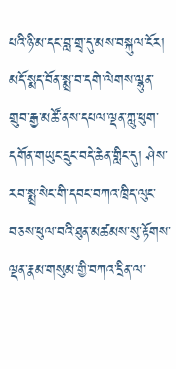པའི་ཉི་མ་དང་བླ་གྲྭ་དུ་མས་བསྐུལ་ངོར། མདོ་སྨད་བོན་སྨྲ་བ་དགེ་ལེགས་ལྷུན་གྲུབ་རྒྱ་མཚོ་ནས་དཔལ་ལྡན་ཀླུ་ཕུག་དགོན་གཡུང་དྲུང་བདེ་ཆེན་གླིང་དུ། ཤེས་རབ་སྨྲ་སེང་གི་དབང་བཀའ་ཁྲིད་ལུང་བཅས་ཕུལ་བའི་ཐུན་མཚམས་སུ་རྟོགས་ལྡན་རྣམ་གསུམ་གྱི་བཀའ་དྲིན་ལ་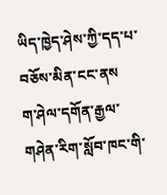ཡིད་ཁྱེད་ཤེས་ཀྱི་དད་པ་བཅོས་མིན་ངང་ནས
ག་ཤེལ་དགོན་རྒྱལ་གཤེན་རིག་སློབ་ཁང་གི་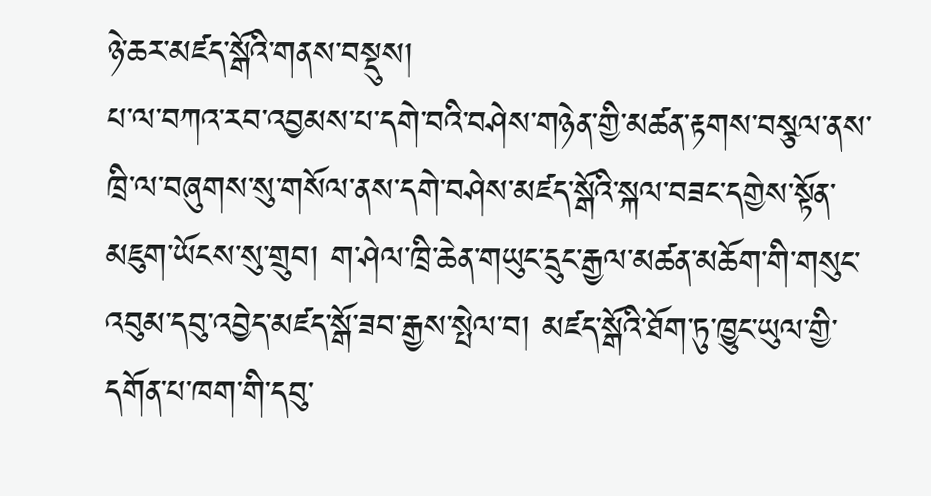ཉེ་ཆར་མཛད་སྒོའི་གནས་བསྡུས།
པ་ལ་བཀའ་རབ་འབྱམས་པ་དགེ་བའི་བཤེས་གཉེན་གྱི་མཚན་རྟགས་བསྩལ་ནས་ཁྲི་ལ་བཞུགས་སུ་གསོལ་ནས་དགེ་བཤེས་མཛད་སྒོའི་སྐལ་བཟང་དགྱེས་སྟོན་མཇུག་ཡོངས་སུ་གྲུབ། ག་ཤེལ་ཁྲི་ཆེན་གཡུང་དྲུང་རྒྱལ་མཚན་མཆོག་གི་གསུང་འབུམ་དབུ་འབྱེད་མཛད་སྒོ་ཟབ་རྒྱས་སྤེལ་བ། མཛད་སྒོའི་ཐོག་ཏུ་ཁྱུང་ཡུལ་གྱི་དགོན་པ་ཁག་གི་དབུ་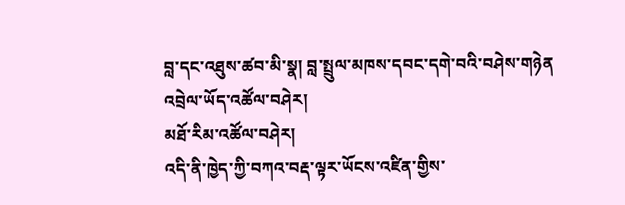བླ་དང་འཐུས་ཚབ་མི་སྣ། བླ་སྤྲུལ་མཁས་དབང་དགེ་བའི་བཤེས་གཉེན
འབྲེལ་ཡོད་འཚོལ་བཤེར།
མཐོ་རིམ་འཚོལ་བཤེར།
འདི་ནི་ཁྱེད་ཀྱི་བཀའ་བརྡ་ལྟར་ཡོངས་འཛིན་གྱིས་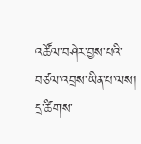འཚོལ་བཤེར་བྱས་པའི་བཙལ་འབྲས་ཡིན་པ་ལས། དྲ་ཚིགས་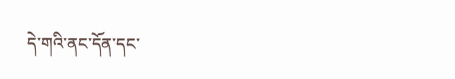དེ་གའི་ནང་དོན་དང་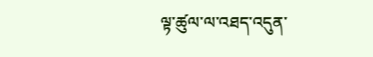ལྟ་ཚུལ་ལ་འཐད་འདུན་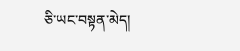ཅི་ཡང་བསྟན་མེད།